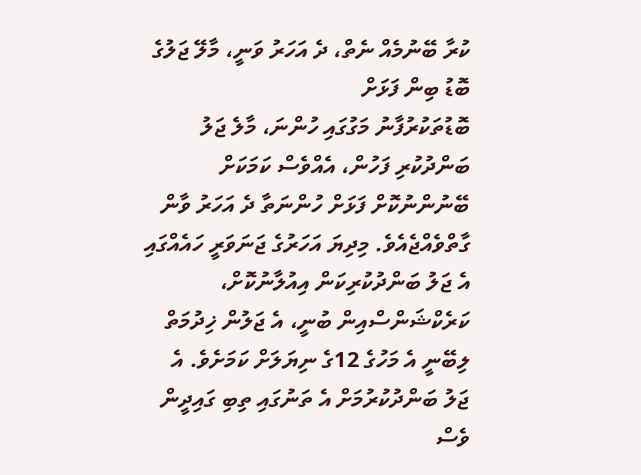ކުރާ ބޭނުމެއް ނެތް، ދެ އަހަރު ވަނީ، މާލޭ ޖަލުގެ ބޮޑު ބިން ފަޅަށް
ބޮޑުތަކުރުފާނު މަގުގައި ހުންނަ، މާލެ ޖަލު ބަންދުކުރި ފަހުން، އެއްވެސް ކަމަކަށް ބޭނުންނުކޮށް ފަޅަށް ހުންނަތާ ދެ އަހަރު ވާން ގާތްވެއްޖެއެވެ. މިދިޔަ އަހަރުގެ ޖަނަވަރީ ހައެއްގައި އެ ޖަލު ބަންދުކުރިކަން އިއުލާނުކޮށް، ކަރެކްޝަންސްއިން ބުނީ، އެ ޖަލުން ޚިދުމަތް ލިބޭނީ އެ މަހުގެ 12ގެ ނިޔަލަށް ކަމަށެވެ. އެ ޖަލު ބަންދުކުރުމަށް އެ ތަނުގައި ތިބި ގައިދީން ވެސް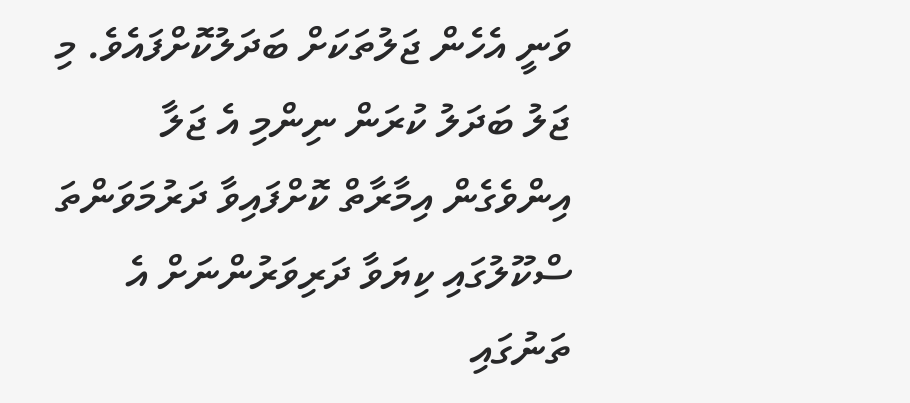ވަނީ އެހެން ޖަލުތަކަށް ބަދަލުކޮށްފައެވެ. މި ޖަލު ބަދަލު ކުރަން ނިންމި އެ ޖަލާ އިންވެގެން އިމާރާތް ކޮށްފައިވާ ދަރުމަވަންތަ ސްކޫލުގައި ކިޔަވާ ދަރިވަރުންނަށް އެ ތަނުގައި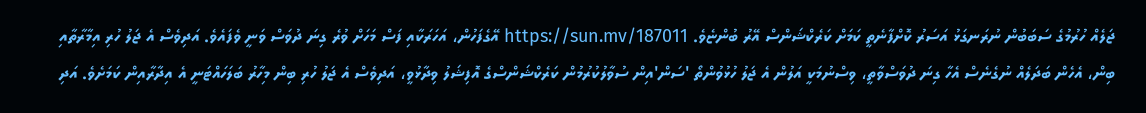ޖަލެއް ހުރުމުގެ ސަބަބުން ނުރަނގަޅު އަސަރު ކޮށްފާނެތީ ކަމަށް ކަރެކްޝަންސް އޭރު ބުންޏެވެ. https://sun.mv/187011 އޭގެފަހުން، އަހަރަކާއި ފަސް މަހަށް ވުރެ ގިނަ ދުވަސް ވަނީ ވެފައެވެ. އަދިވެސް އެ ޖަލު ހުރި އިމާރާތާއި ބިން، އެހެން ބަދަލެއް ނުގެނެސް އެހާ ގިނަ ދުވަސްވާތީ، ވިސްނުމަކީ އަލުން އެ ޖަލު ހުޅުވުންތޯ 'ސަން'އިން ސުވާލުކުރުމުން ކަރެކްޝަންސްގެ އޮފިޝަލު ވިދާޅުވީ، އަދިވެސް އެ ޖަލު ހުރި ބިން މިހާރު ބަލަހައްޓަނީ އެ އިދާރާއިން ކަމަށެވެ. އަދި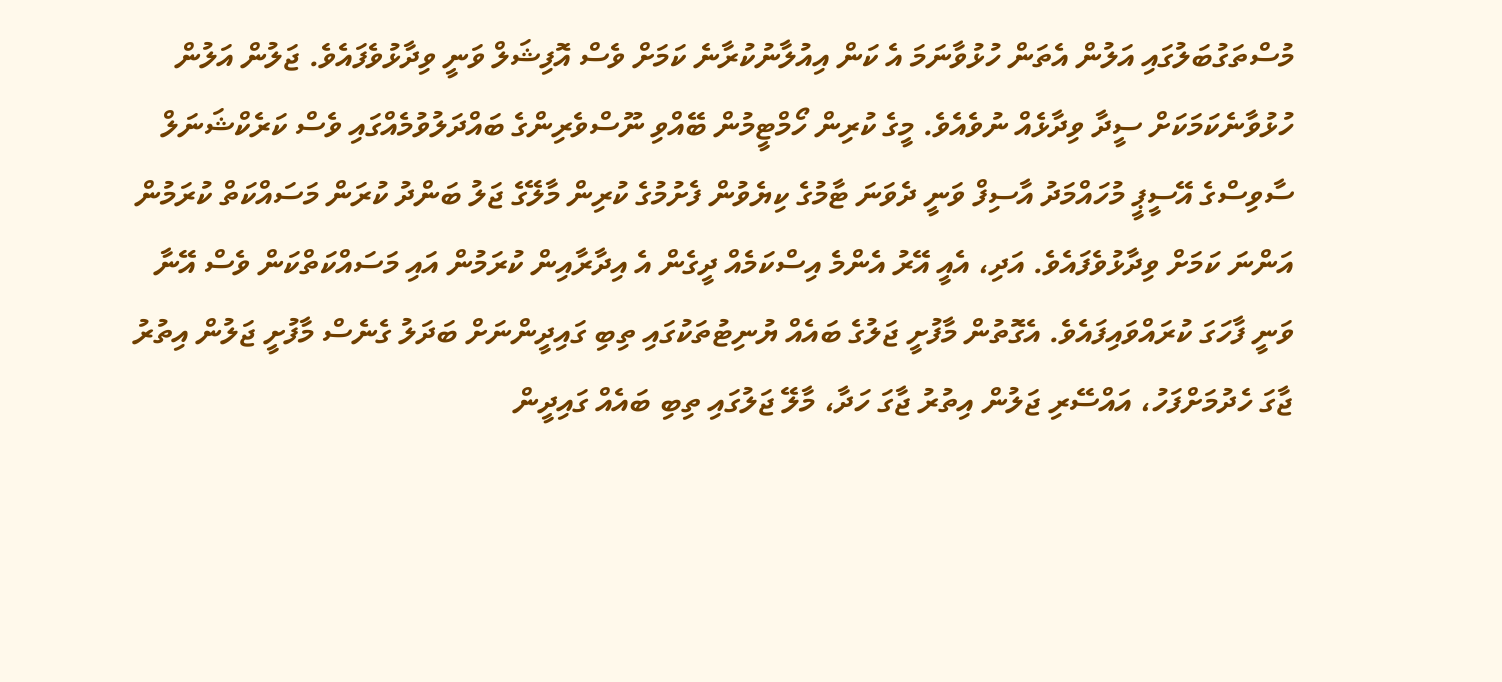މުސްތަގުބަލުގައި އަލުން އެތަން ހުޅުވާނަމަ އެ ކަން އިއުލާނުކުރާނެ ކަމަށް ވެސް އޮފިޝަލް ވަނީ ވިދާޅުވެފައެވެ. ޖަލުން އަލުން ހުޅުވާނެކަމަކަށް ސީދާ ވިދާޅެއް ނުވެއެވެ. މީގެ ކުރިން ހޯމްޓީމުން ބޭއްވި ނޫސްވެރިންގެ ބައްދަލުވުމެއްގައި ވެސް ކަރެކްޝަނަލް ސާވިސްގެ އޭސީޕީ މުހައްމަދު އާސިފް ވަނީ ދެވަނަ ޓާމުގެ ކިޔެވުން ފެށުމުގެ ކުރިން މާލޭގެ ޖަލު ބަންދު ކުރަން މަސައްކަތް ކުރަމުން އަންނަ ކަމަށް ވިދާޅުވެފައެވެ. އަދި، އެއީ އޭރު އެންމެ އިސްކަމެއް ދީގެން އެ އިދާރާއިން ކުރަމުން އައި މަސައްކަތްކަން ވެސް އޭނާ ވަނީ ފާހަގަ ކުރައްވައިފައެވެ. އެގޮތުން މާފުށީ ޖަލުގެ ބައެއް ޔުނިޓުތަކުގައި ތިބި ގައިދީންނަށް ބަދަލު ގެނެސް މާފުށީ ޖަލުން އިތުރު ޖާގަ ހެދުމަށްފަހު، އައްސޭރި ޖަލުން އިތުރު ޖާގަ ހަދާ، މާލޭ ޖަލުގައި ތިބި ބައެއް ގައިދީން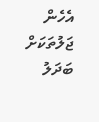އެހެން ޖަލުތަކަށް ބަދަލު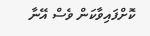ކޮށްފައިވާކަން ވެސް އޭނާ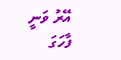އޭރު ވަނީ ފާހަގަ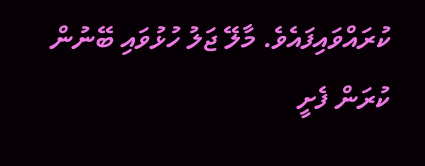ކުރައްވައިފައެވެ. މާލޭ ޖަލު ހުޅުވައި ބޭނުން ކުރަން ފެށީ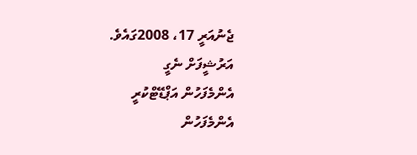ޖެނުއަރީ 17، 2008ގައެވެ.
އަރުޝީފަށް ނެގީ
އެންމެފަހުން އަޕްޑޭޓްކުރީ
އެންމެފަހުން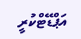އަޕްޑޭޓްކުރީ